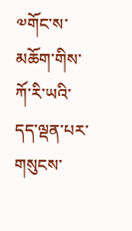༧གོང་ས་མཆོག་གིས་ཀོ་རི་ཡའི་དད་ལྡན་པར་གསུངས་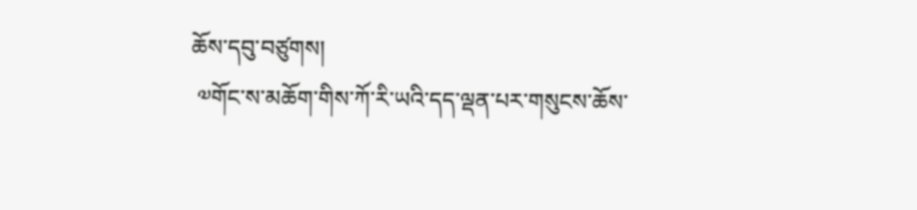ཆོས་དབུ་བཙུགས།
 ༧གོང་ས་མཆོག་གིས་ཀོ་རི་ཡའི་དད་ལྡན་པར་གསུངས་ཆོས་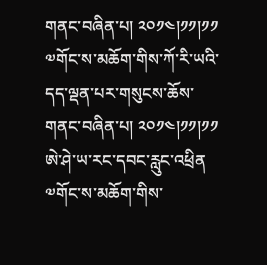གནང་བཞིན་པ། ༢༠༡༤།༡༡།༡༡ ༧གོང་ས་མཆོག་གིས་ཀོ་རི་ཡའི་དད་ལྡན་པར་གསུངས་ཆོས་གནང་བཞིན་པ། ༢༠༡༤།༡༡།༡༡
ཨེ་ཤེ་ཡ་རང་དབང་རླུང་འཕྲིན
༧གོང་ས་མཆོག་གིས་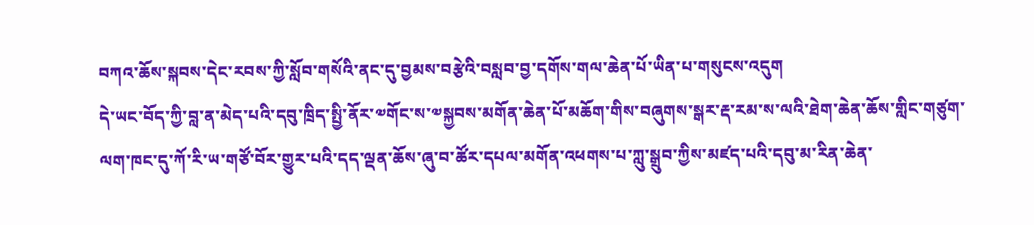བཀའ་ཆོས་སྐབས་དེང་རབས་ཀྱི་སློབ་གསོའི་ནང་དུ་བྱམས་བརྩེའི་བསླབ་བྱ་དགོས་གལ་ཆེན་པོ་ཡིན་པ་གསུངས་འདུག
དེ་ཡང་བོད་ཀྱི་བླ་ན་མེད་པའི་དབུ་ཁྲིད་སྤྱི་ནོར་༧གོང་ས་༧སྐྱབས་མགོན་ཆེན་པོ་མཆོག་གིས་བཞུགས་སྒར་རྡ་རམ་ས་ལའི་ཐེག་ཆེན་ཆོས་གླིང་གཙུག་ལག་ཁང་དུ་ཀོ་རི་ཡ་གཙོ་བོར་གྱུར་པའི་དད་ལྡན་ཆོས་ཞུ་བ་ཚོར་དཔལ་མགོན་འཕགས་པ་ཀླུ་སྒྲུབ་ཀྱིས་མཛད་པའི་དབུ་མ་རིན་ཆེན་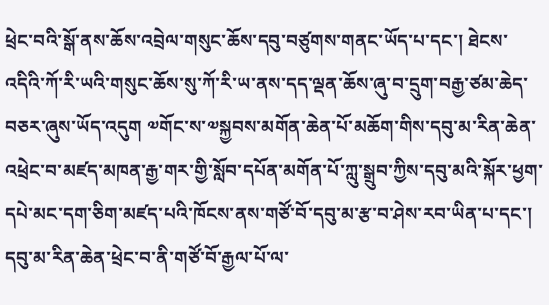ཕྲེང་བའི་སྒོ་ནས་ཆོས་འབྲེལ་གསུང་ཆོས་དབུ་བཙུགས་གནང་ཡོད་པ་དང་། ཐེངས་འདིའི་ཀོ་རི་ཡའི་གསུང་ཆོས་སུ་ཀོ་རི་ཡ་ནས་དད་ལྡན་ཆོས་ཞུ་བ་དྲུག་བརྒྱ་ཙམ་ཆེད་བཅར་ཞུས་ཡོད་འདུག ༧གོང་ས་༧སྐྱབས་མགོན་ཆེན་པོ་མཆོག་གིས་དབུ་མ་རིན་ཆེན་འཕྲེང་བ་མཛད་མཁན་རྒྱ་གར་གྱི་སློབ་དཔོན་མགོན་པོ་ཀླུ་སྒྲུབ་ཀྱིས་དབུ་མའི་སྐོར་ཕྱག་དཔེ་མང་དག་ཅིག་མཛད་པའི་ཁོངས་ནས་གཙོ་བོ་དབུ་མ་རྩ་བ་ཤེས་རབ་ཡིན་པ་དང་། དབུ་མ་རིན་ཆེན་ཕྲེང་བ་ནི་གཙོ་བོ་རྒྱལ་པོ་ལ་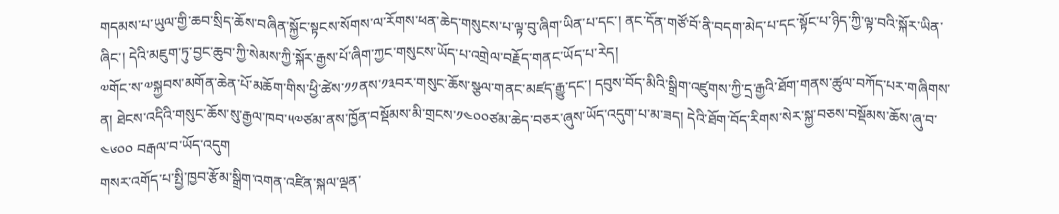གདམས་པ་ཡུལ་གྱི་ཆབ་སྲིད་ཆོས་བཞིན་སྐྱོང་སྟངས་སོགས་ལ་རོགས་ཕན་ཆེད་གསུངས་པ་ལྟ་བུ་ཞིག་ཡིན་པ་དང་། ནང་དོན་གཙོ་བོ་ནི་བདག་མེད་པ་དང་སྟོང་པ་ཉིད་ཀྱི་ལྟ་བའི་སྐོར་ཡིན་ཞིང་། དེའི་མཇུག་ཏུ་བྱང་ཆུབ་ཀྱི་སེམས་ཀྱི་སྐོར་རྒྱས་པོ་ཞིག་ཀྱང་གསུངས་ཡོད་པ་འགྲེལ་བརྗོད་གནང་ཡོད་པ་རེད།
༧གོང་ས་༧སྐྱབས་མགོན་ཆེན་པོ་མཆོག་གིས་ཕྱི་ཚེས་༡༡ནས་༡༣བར་གསུང་ཆོས་སྩལ་གནང་མཛད་རྒྱུ་དང་། དབུས་བོད་མིའི་སྒྲིག་འཛུགས་ཀྱི་དྲ་རྒྱའི་ཐོག་གནས་ཚུལ་བཀོད་པར་གཞིགས་ན། ཐེངས་འདིའི་གསུང་ཆོས་སུ་རྒྱལ་ཁབ་༥༧ཙམ་ནས་ཁྱོན་བསྡོམས་མི་གྲངས་༡༤༠༠ཙམ་ཆེད་བཅར་ཞུས་ཡོད་འདུག་པ་མ་ཟད། དེའི་ཐོག་བོད་རིགས་སེར་སྐྱ་བཅས་བསྡོམས་ཆོས་ཞུ་བ་༤༦༠༠ བརྒལ་བ་ཡོད་འདུག
གསར་འགོད་པ་སྤྱི་ཁྱབ་རྩོམ་སྒྲིག་འགན་འཛིན་སྐལ་ལྡན་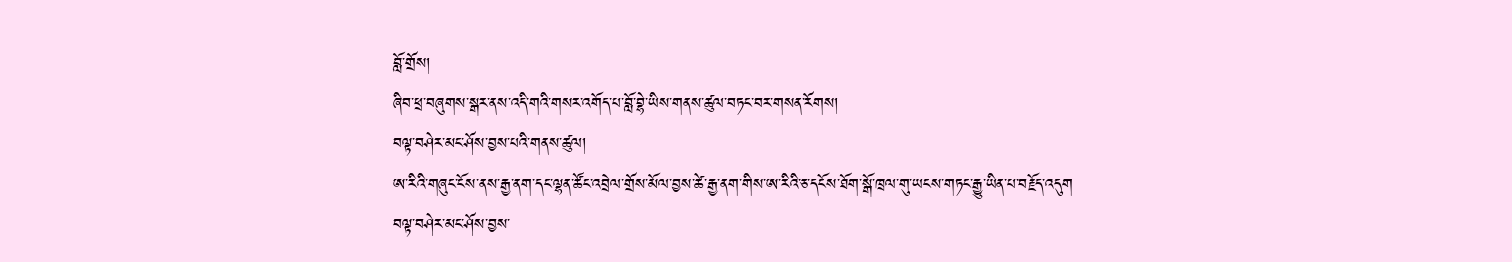བློ་གྲོས།
ཞིབ་ཕྲ་བཞུགས་སྒར་ནས་འདི་གའི་གསར་འགོད་པ་བློ་བྷེ་ཡིས་གནས་ཚུལ་བཏང་བར་གསན་རོགས།
བལྟ་བཤེར་མང་ཤོས་བྱས་པའི་གནས་ཚུལ།
ཨ་རིའི་གཞུང་ངོས་ནས་རྒྱ་ནག་དང་ལྷན་ཚོང་འབྲེལ་གྲོས་མོལ་བྱས་ཚེ་རྒྱ་ནག་གིས་ཨ་རིའི་ཅ་དངོས་ཐོག་སྒོ་ཁྲལ་གུ་ཡངས་གཏང་རྒྱུ་ཡིན་པ་བརྗོད་འདུག
བལྟ་བཤེར་མང་ཤོས་བྱས་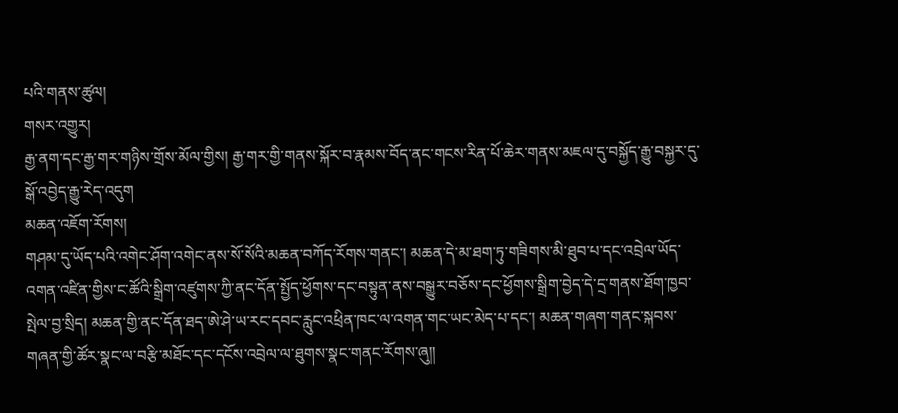པའི་གནས་ཚུལ།
གསར་འགྱུར།
རྒྱ་ནག་དང་རྒྱ་གར་གཉིས་གྲོས་མོལ་གྱིས། རྒྱ་གར་གྱི་གནས་སྐོར་བ་རྣམས་བོད་ནང་གངས་རིན་པོ་ཆེར་གནས་མཇལ་དུ་བསྐྱོད་རྒྱུ་བསྐྱར་དུ་སྒོ་འབྱེད་རྒྱུ་རེད་འདུག
མཆན་འཇོག་རོགས།
གཤམ་དུ་ཡོད་པའི་འགེང་ཤོག་འགེང་ནས་སོ་སོའི་མཆན་བཀོད་རོགས་གནང་། མཆན་དེ་མ་ཐག་ཏུ་གཟིགས་མི་ཐུབ་པ་དང་འབྲེལ་ཡོད་འགན་འཛིན་གྱིས་ང་ཚོའི་སྒྲིག་འཛུགས་ཀྱི་ནང་དོན་སྤྱོད་ཕྱོགས་དང་བསྟུན་ནས་བསྒྱུར་བཅོས་དང་ཕྱོགས་སྒྲིག་བྱེད་དེ་དྲ་གནས་ཐོག་ཁྱབ་སྤེལ་བྱ་སྲིད། མཆན་གྱི་ནང་དོན་ཐད་ཨེ་ཤེ་ཡ་རང་དབང་རླུང་འཕྲིན་ཁང་ལ་འགན་གང་ཡང་མེད་པ་དང་། མཆན་གཞག་གནང་སྐབས་གཞན་གྱི་ཚོར་སྣང་ལ་བརྩི་མཐོང་དང་དངོས་འབྲེལ་ལ་ཐུགས་སྣང་གནང་རོགས་ཞུ༎